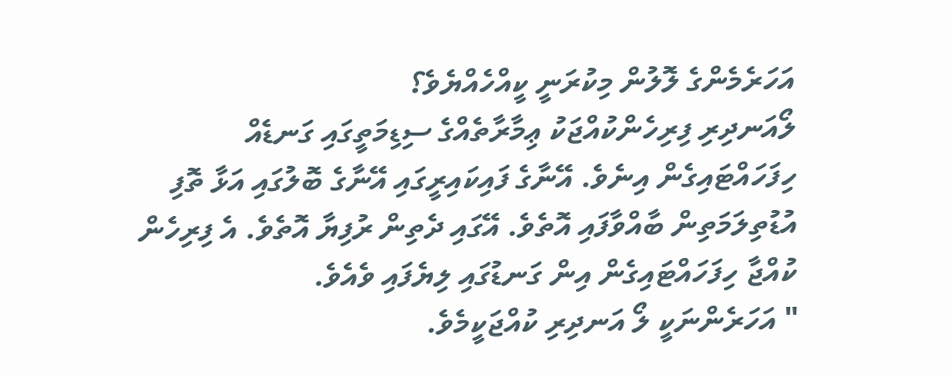އަހަރެމެންގެ ލޮލުން މިކުރަނީ ކީއްހެއްޔެވެ؟
ލޯއަނދިރި ފިރިހެންކުއްޖަކު ޢިމާރާތެއްގެ ސިޑިމަތީގައި ގަނޑެއް ހިފަހައްޓައިގެން އިނެވެ. އޭނާގެ ފައިކައިރީގައި އޭނާގެ ބޮލުގައި އަޅާ ތޮފި އުޑުތިލަމަތިން ބާއްވާފައި އޮތެވެ. އޭގައި ދެތިން ރުފިޔާ އޮތެވެ. އެ ފިރިހެން ކުއްޖާ ހިފަހައްޓައިގެން އިން ގަނޑުގައި ލިޔެފައި ވެއެވެ.
" އަހަރެންނަކީ ލޯ އަނދިރި ކުއްޖަކީމެވެ.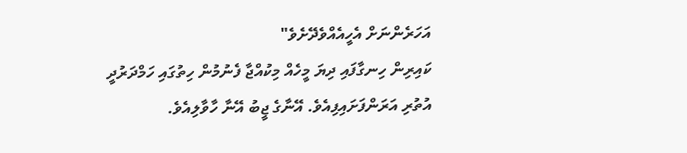އަހަރެންނަށް އެހީއެއްވެދޭށެވެ"
ކައިރިން ހިނގާފައި ދިޔަ މީހެއް މިކުއްޖާ ފެނުމުން ހިތުގައި ހަމްދަރުދީ އުތުރި އަރަންފަށައިފިއެވެ. އޭނާގެ ޖީބު އޭނާ ހާވާލިއެވެ.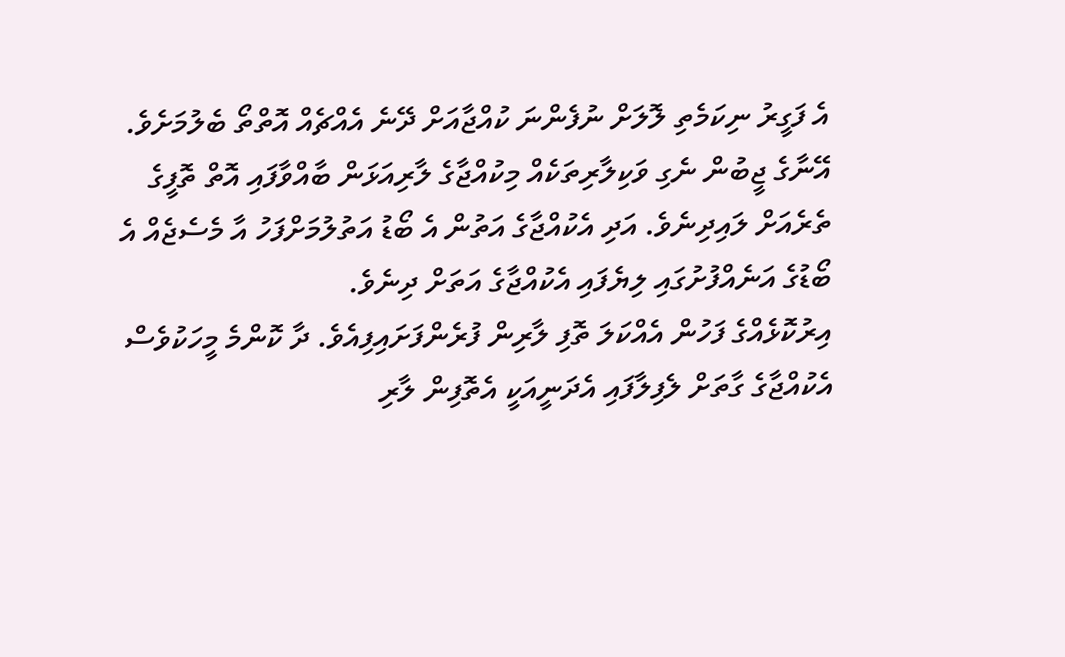އެ ފަގީރު ނިކަމެތި ލޮލަށް ނުފެންނަ ކުއްޖާއަށް ދޭނެ އެއްޗެއް އޮތްތޯ ބެލުމަށެވެ. އޭނާގެ ޖީބުން ނެގި ވަކިލާރިތަކެއް މިކުއްޖާގެ ލާރިއަޅަން ބާއްވާފައި އޮތް ތޮފީގެ ތެރެއަށް ލައިދިނެވެ. އަދި އެކުއްޖާގެ އަތުން އެ ބޯޑު އަތުލުމަށްފަހު އާ މެސެޖެއް އެ ބޯޑުގެ އަނެއްފުށުގައި ލިޔެފައި އެކުއްޖާގެ އަތަށް ދިނެވެ.
އިރުކޮޅެއްގެ ފަހުން އެއްކަލަ ތޮފި ލާރިން ފުރެންފަށައިފިއެވެ. ދާ ކޮންމެ މީހަކުވެސް އެކުއްޖާގެ ގާތަށް ލެފިލާފައި އެދަނީއަކީ އެތޮފިން ލާރި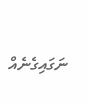ނަގައިގެނެއް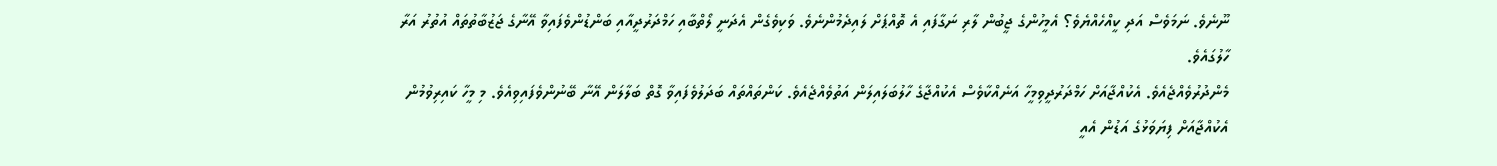ނޫނެވެ. ނަމަވެސް އަދި ކީއްހެއްޔެވެ؟ އެމީހުންގެ ޖީބުން ލާރި ނަގާފައި އެ ތޮއްޕަށް ލައިދެމުންނެވެ. ވަކިވެގެން އެދަނީ ލޯތްބާއި ހަމްދަރުދީއާއި ބަންޑުންވެފައިވާ އޭނާގެ ޖަޒުބާތުތައް އުތުރު އަރާ ހާލުގައެވެ.
މެންދުރުވެއްޖެއެވެ. އެކުއްޖާއަށް ހަމްދަރުދީވިމީހާ އަނެއްކާވެސް އެކުއްޖާގެ ހާލުބަލައިލަން އަތުވެއްޖެއެވެ. ކަންތައްތައް ބަދަލުވެފައިވާ ގޮތް ބަލާލަން އޭނާ ބޭނުންވެފައިވިއެވެ. މި މީހާ ކައިރިވުމުން އެކުއްޖާއަށް ފިޔަވަޅުގެ އަޑުން އެއީ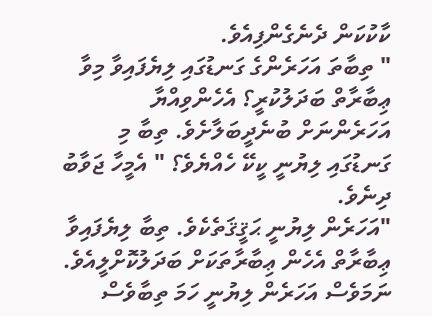ކާކުކަން ދެނެގެންފިއެވެ.
" ތިބާތަ އަހަރެންގެ ގަނޑުގައި ލިޔެފައިވާ މިވާ ޢިބާރާތް ބަދަލުކުރީ؟ އެހެންވިއްޔާ އަހަރެންނަށް ބުނެދީބަލާށެވެ. ތިބާ މި ގަނޑުގައި ލިޔުނީ ކީކޭ ހެއްޔެވެ؟ " އެމީހާ ޖަވާބު ދިނެވެ.
"އަހަރެން ލިޔުނީ ޙަޤީޤަތެކެވެ. ތިބާ ލިޔެފައިވާ ޢިބާރާތް އެހެން ޢިބާރާތަކަށް ބަދަލުކޮށްލީއެވެ. ނަމަވެސް އަހަރެން ލިޔުނީ ހަމަ ތިބާވެސް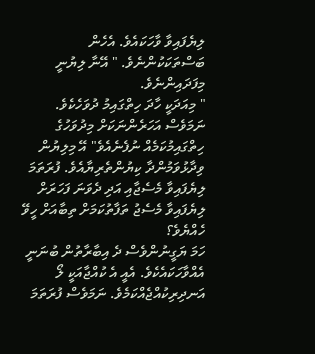ލިޔެފައިވާ ވާހަކައެވެ. އެހެން ބަސްތަކަކުންނެވެ. " އޭނާ ލިޔުނީ މިފަދައިންނެވެ.
" މިއަދަކީ ހާދަ ހިތްގައިމު ދުވަހެކެވެ. ނަމަވެސް އަހަރެންނަކަށް މިދުވަހުގެ ހިތްގައިމުކަމެއް ނުފެނެއެވެ" އޭ މިލިޔުން ވިދާޅުވަމުންދާ ކިޔުންތެރިޔާއެވެ. ފުރަތަމަ ލިޔެފައިވާ މެސެޖާއި އަދި ދެވަނަ ފަހަރަށް ލިޔެފައިވާ މެސެޖު ތަފާތުކަމަށް ތިބާއަށް ހީވޭ ހެއްޔެވެ؟
ހަމަ ޔަގީނުންވެސް ދެ އިބާރާތުން ބުނަނީ އެއްވާހަކައެކެވެ. އެއީ އެ ކުއްޖާއަކީ ލޯ އަނދިރިކުއްޖެއްކަމެވެ. ނަމަވެސް ފުރަތަމަ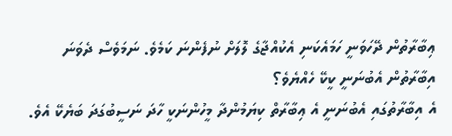ޢިބާރާތުން ދޭހަވަނީ ހަމައެކަނި އެކުއްޖާގެ ލޮލަށް ނުފެންނަ ކަމެވެ. ނަމަވެސް ދެވަނަ އިބާރާތުން އެބުނަނީ ކީކޭ ހެއްޔެވެ؟
އެ އިބާރާތުގައި އެބުނަނީ އެ ޢިބާރާތް ކިޔަމުންދާ މީހުންނަކީ ހާދަ ނަސީބުގަދަ ބަޔެކޭ އެވެ.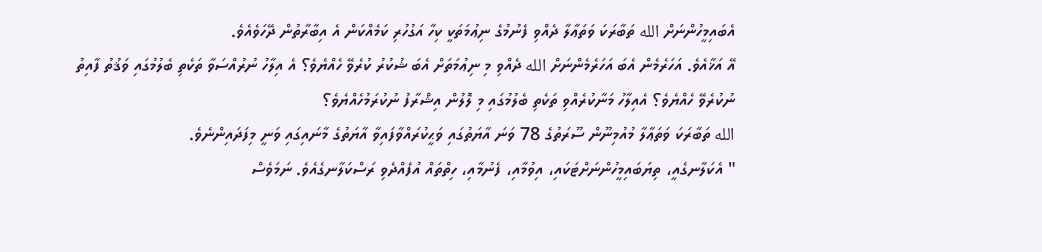އެބައިމީހުންނަށް الله ތަބާރަކަ ވަތަޢާލާ ދެއްވި ފެނުމުގެ ނިޢުމަތަކީ ކިހާ އަގުހުރި ކަމެއްކަން އެ އިބާރާތުން ދޭހަވެއެވެ.
އޭ އަޚާއެވެ. އަހަރެމެން އެބަ އަހަރެމެންނަށް الله ދެއްވި މި ނިޢުމަތަށް އެބަ ޝުކުރު ކުރެވޭ ހެއްޔެވެ؟ އެ އިލާހު ނުރުއްސަވާ ތަކެތި ބެލުމުގައި ވަޤުތު ފާއިތު ނުކުރެވޭ ހެއްޔެވެ؟ އެއިލާހު މަނާކުރެއްވި ތަކެތި ބެލުމުގައި މި ލޮލުން އިޝްރާފު ނުކުރަމުހެއްޔެވެ؟
الله ތަބާރަކަ ވަތަޢާލާ މުއުމިނޫން ސޫރަތުގެ 78 ވަނަ އާޔަތުގައި ވަޙީކުރައްވާފައިވާ އާޔަތުގެ މާނައިގައި ވަނީ މިފަދައިންނެވެ.
" އެކަލާނގެއީ، ތިޔަބައިމީހުންނަށްޓަކައި، އިވުމާއި، ފެނުމާއި، ހިތްތައް އުފެއްދެވި ރަސްކަލާނގެއެވެ. ނަމަވެސް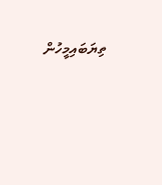ތިޔަބައިމީހުން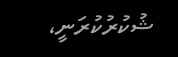ޝުކުރުކުރަނީ،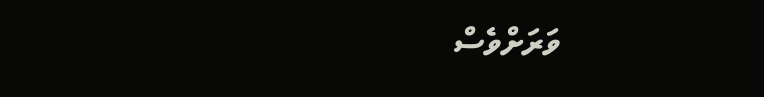ވަރަށްވެސް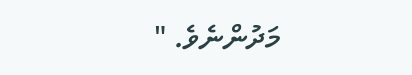މަދުންނެވެ. "